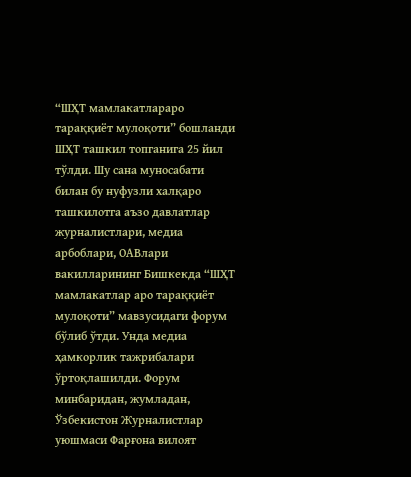“ШҲТ мамлакатлараро тараққиёт мулоқоти” бошланди
ШҲТ ташкил топганига 25 йил тўлди. Шу сана муносабати билан бу нуфузли халқаро ташкилотга аъзо давлатлар журналистлари, медиа арбоблари, ОАВлари вакилларининг Бишкекда “ШҲТ мамлакатлар аро тараққиёт мулоқоти” мавзусидаги форум бўлиб ўтди. Унда медиа ҳамкорлик тажрибалари ўртоқлашилди. Форум минбаридан, жумладан, Ўзбекистон Журналистлар уюшмаси Фарғона вилоят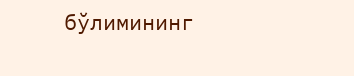бўлимининг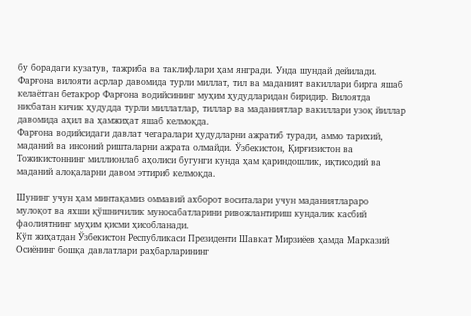бу борадаги кузатув, тажриба ва таклифлари ҳам янгради. Унда шундай дейилади.
Фарғона вилояти асрлар давомида турли миллат, тил ва маданият вакиллари бирга яшаб келаётган бетакрор Фарғона водийсининг муҳим ҳудудларидан биридир. Вилоятда нисбатан кичик ҳудудда турли миллатлар, тиллар ва маданиятлар вакиллари узоқ йиллар давомида аҳил ва ҳамжиҳат яшаб келмоқда.
Фарғона водийсидаги давлат чегаралари ҳудудларни ажратиб туради, аммо тарихий, маданий ва инсоний ришталарни ажрата олмайди. Ўзбекистон, Қирғизистон ва Тожикистоннинг миллионлаб аҳолиси бугунги кунда ҳам қариндошлик, иқтисодий ва маданий алоқаларни давом эттириб келмоқда.

Шунинг учун ҳам минтақамиз оммавий ахборот воситалари учун маданиятлараро мулоқот ва яхши қўшничилик муносабатларини ривожлантириш кундалик касбий фаолиятнинг муҳим қисми ҳисобланади.
Кўп жиҳатдан Ўзбекистон Республикаси Президенти Шавкат Мирзиёев ҳамда Марказий Осиёнинг бошқа давлатлари раҳбарларининг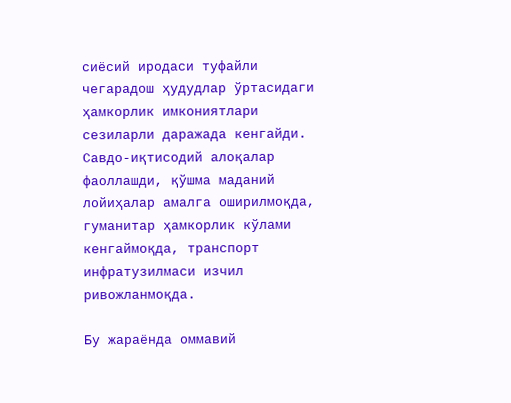сиёсий иродаси туфайли чегарадош ҳудудлар ўртасидаги ҳамкорлик имкониятлари сезиларли даражада кенгайди. Савдо-иқтисодий алоқалар фаоллашди, қўшма маданий лойиҳалар амалга оширилмоқда, гуманитар ҳамкорлик кўлами кенгаймоқда, транспорт инфратузилмаси изчил ривожланмоқда.

Бу жараёнда оммавий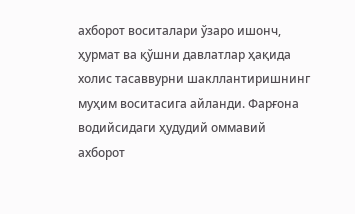ахборот воситалари ўзаро ишонч, ҳурмат ва қўшни давлатлар ҳақида холис тасаввурни шакллантиришнинг муҳим воситасига айланди. Фарғона водийсидаги ҳудудий оммавий ахборот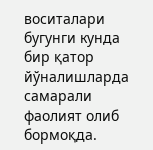воситалари бугунги кунда бир қатор йўналишларда самарали фаолият олиб бормоқда.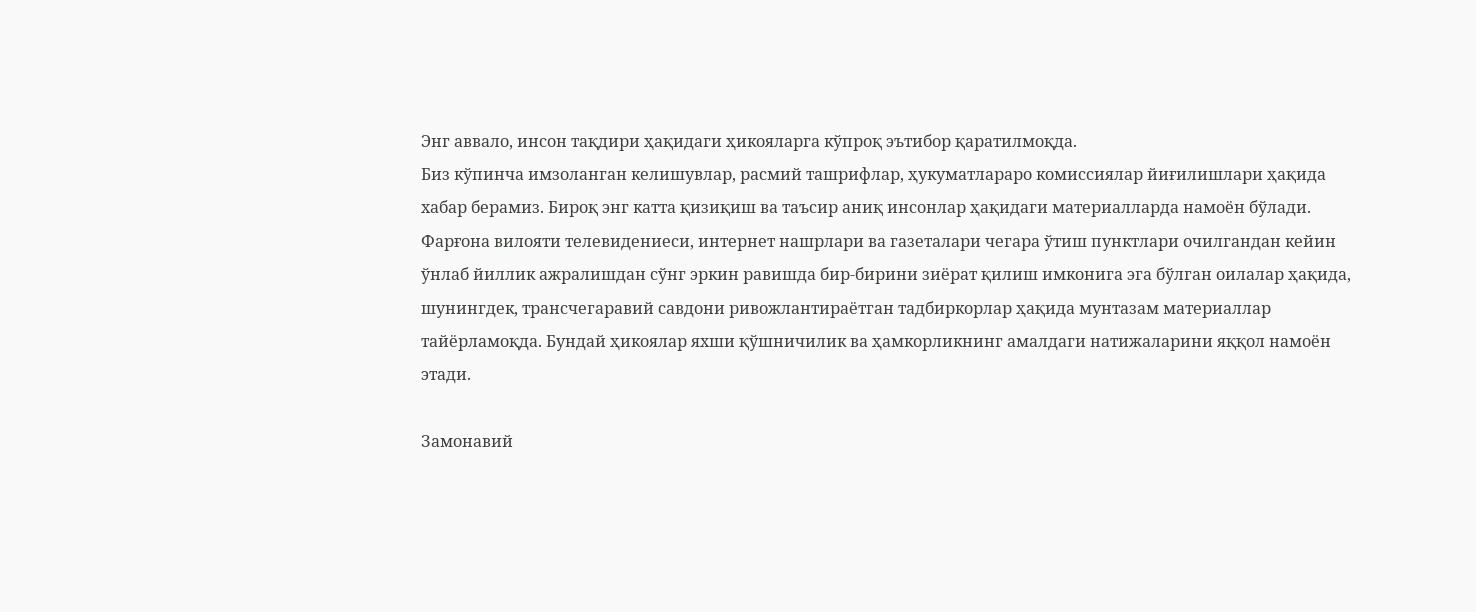Энг аввало, инсон тақдири ҳақидаги ҳикояларга кўпроқ эътибор қаратилмоқда.
Биз кўпинча имзоланган келишувлар, расмий ташрифлар, ҳукуматлараро комиссиялар йиғилишлари ҳақида хабар берамиз. Бироқ энг катта қизиқиш ва таъсир аниқ инсонлар ҳақидаги материалларда намоён бўлади.
Фарғона вилояти телевидениеси, интернет нашрлари ва газеталари чегара ўтиш пунктлари очилгандан кейин ўнлаб йиллик ажралишдан сўнг эркин равишда бир-бирини зиёрат қилиш имконига эга бўлган оилалар ҳақида, шунингдек, трансчегаравий савдони ривожлантираётган тадбиркорлар ҳақида мунтазам материаллар тайёрламоқда. Бундай ҳикоялар яхши қўшничилик ва ҳамкорликнинг амалдаги натижаларини яққол намоён этади.

Замонавий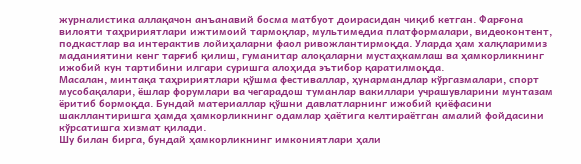журналистика аллақачон анъанавий босма матбуот доирасидан чиқиб кетган. Фарғона вилояти таҳририятлари ижтимоий тармоқлар, мультимедиа платформалари, видеоконтент, подкастлар ва интерактив лойиҳаларни фаол ривожлантирмоқда. Уларда ҳам халқларимиз маданиятини кенг тарғиб қилиш, гуманитар алоқаларни мустаҳкамлаш ва ҳамкорликнинг ижобий кун тартибини илгари суришга алоҳида эътибор қаратилмоқда.
Масалан, минтақа таҳририятлари қўшма фестиваллар, ҳунармандлар кўргазмалари, спорт мусобақалари, ёшлар форумлари ва чегарадош туманлар вакиллари учрашувларини мунтазам ёритиб бормоқда. Бундай материаллар қўшни давлатларнинг ижобий қиёфасини шакллантиришга ҳамда ҳамкорликнинг одамлар ҳаётига келтираётган амалий фойдасини кўрсатишга хизмат қилади.
Шу билан бирга, бундай ҳамкорликнинг имкониятлари ҳали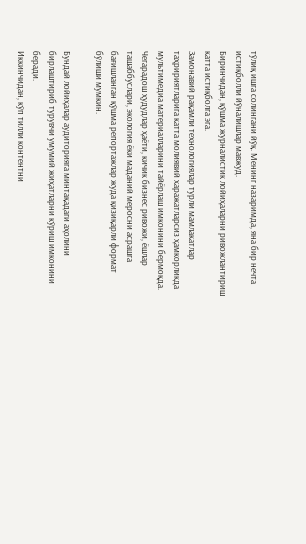тўлиқ ишга солингани йўқ. Менинг назаримда, яна бир нечта истиқболли йўналишлар мавжуд.
Биринчидан, қўшма журналистик лойиҳаларни ривожлантириш катта истиқболга эга.
Замонавий рақамли технологиялар турли мамлакатлар таҳририятларига катта молиявий харажатларсиз ҳамкорликда мультимедиа материалларини тайёрлаш имконини бермоқда. Чегарадош ҳудудлар ҳаёти, кичик бизнес ривожи, ёшлар ташаббуслари, экология ёки маданий меросни асрашга бағишланган қўшма репортажлар жуда қизиқарли формат бўлиши мумкин.

Бундай лойиҳалар аудиторияга минтақадаги аҳолини бирлаштириб турувчи умумий жиҳатларни кўриш имконини беради.
Иккинчидан, кўп тилли контентни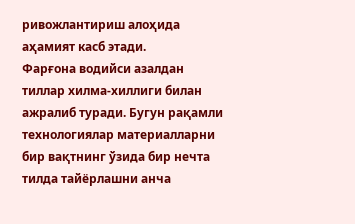ривожлантириш алоҳида аҳамият касб этади.
Фарғона водийси азалдан тиллар хилма-хиллиги билан ажралиб туради. Бугун рақамли технологиялар материалларни бир вақтнинг ўзида бир нечта тилда тайёрлашни анча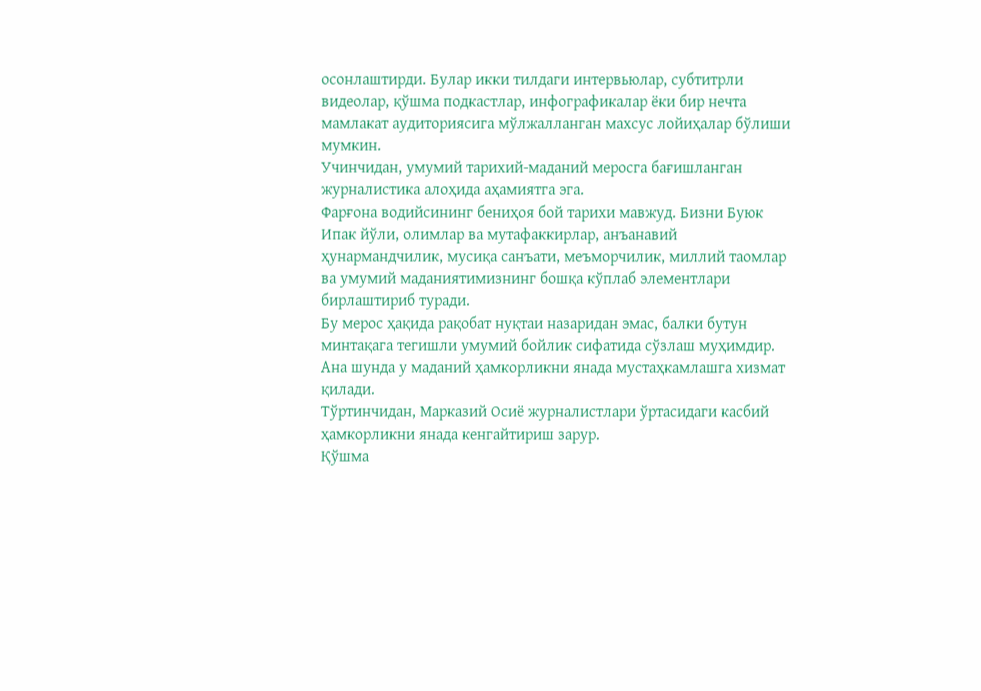осонлаштирди. Булар икки тилдаги интервьюлар, субтитрли видеолар, қўшма подкастлар, инфографикалар ёки бир нечта мамлакат аудиториясига мўлжалланган махсус лойиҳалар бўлиши мумкин.
Учинчидан, умумий тарихий-маданий меросга бағишланган журналистика алоҳида аҳамиятга эга.
Фарғона водийсининг бениҳоя бой тарихи мавжуд. Бизни Буюк Ипак йўли, олимлар ва мутафаккирлар, анъанавий ҳунармандчилик, мусиқа санъати, меъморчилик, миллий таомлар ва умумий маданиятимизнинг бошқа кўплаб элементлари бирлаштириб туради.
Бу мерос ҳақида рақобат нуқтаи назаридан эмас, балки бутун минтақага тегишли умумий бойлик сифатида сўзлаш муҳимдир. Ана шунда у маданий ҳамкорликни янада мустаҳкамлашга хизмат қилади.
Тўртинчидан, Марказий Осиё журналистлари ўртасидаги касбий ҳамкорликни янада кенгайтириш зарур.
Қўшма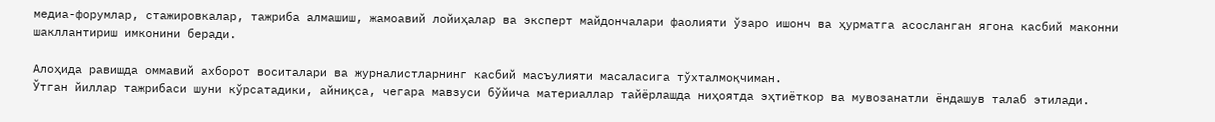медиа-форумлар, стажировкалар, тажриба алмашиш, жамоавий лойиҳалар ва эксперт майдончалари фаолияти ўзаро ишонч ва ҳурматга асосланган ягона касбий маконни шакллантириш имконини беради.

Алоҳида равишда оммавий ахборот воситалари ва журналистларнинг касбий масъулияти масаласига тўхталмоқчиман.
Ўтган йиллар тажрибаси шуни кўрсатадики, айниқса, чегара мавзуси бўйича материаллар тайёрлашда ниҳоятда эҳтиёткор ва мувозанатли ёндашув талаб этилади.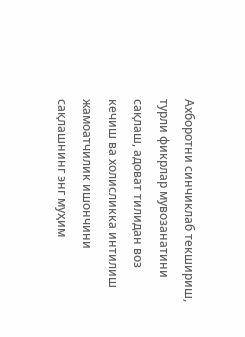Ахборотни синчиклаб текшириш, турли фикрлар мувозанатини сақлаш, адоват тилидан воз кечиш ва холисликка интилиш жамоатчилик ишончини сақлашнинг энг муҳим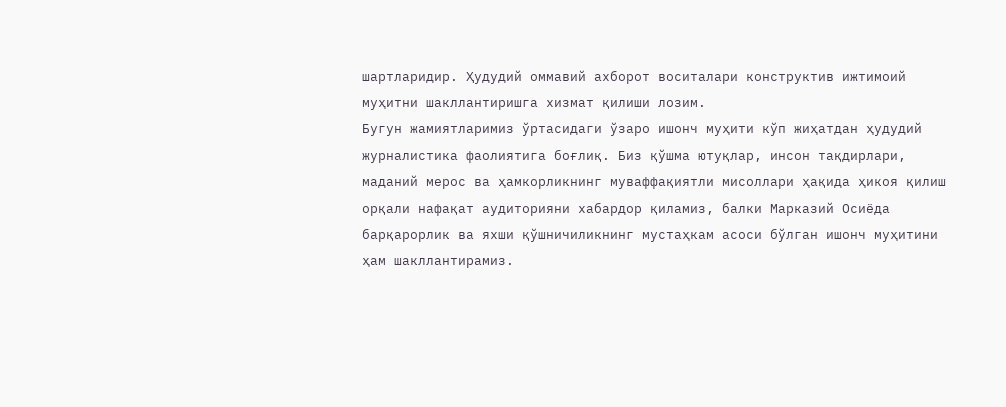шартларидир. Ҳудудий оммавий ахборот воситалари конструктив ижтимоий муҳитни шакллантиришга хизмат қилиши лозим.
Бугун жамиятларимиз ўртасидаги ўзаро ишонч муҳити кўп жиҳатдан ҳудудий журналистика фаолиятига боғлиқ. Биз қўшма ютуқлар, инсон тақдирлари, маданий мерос ва ҳамкорликнинг муваффақиятли мисоллари ҳақида ҳикоя қилиш орқали нафақат аудиторияни хабардор қиламиз, балки Марказий Осиёда барқарорлик ва яхши қўшничиликнинг мустаҳкам асоси бўлган ишонч муҳитини ҳам шакллантирамиз.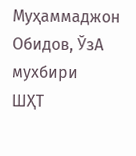Муҳаммаджон Обидов, ЎзА мухбири
ШҲТ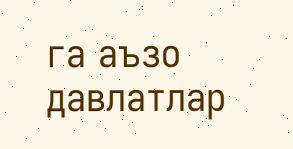га аъзо давлатлар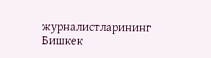журналистларининг Бишкек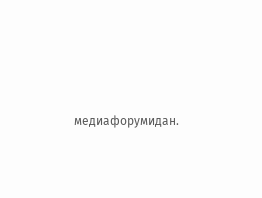медиафорумидан.